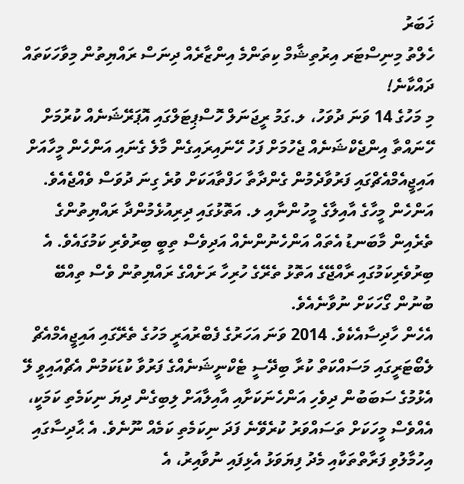ޚަބަރު
ހެލްތު މިނިސްޓަރ އިރުތިޝާމް ކިތަންމެ އިންޒާރެއް ދިނަސް ރައްޔިތުން މިވާހަކަތައް ދައްކާނެ!
މި މަހުގެ 14 ވަނަ ދުވަހު، ލ.ގަމު ރީޖަނަލް ހޮސްޕިޓަލްގައި އޮޕަރޭޝަނެއް ކުރުމަށް ހޭނައްތާ އިންޖެކްޝަނެއް ޖެހުމަށް ފަހު ހޭނައިރައިގެން މާލެ ގެނައި އަންހެން މީހާއަށް އައިޖީއެމްއެޗްގައި ފަރުވާދެމުން ގެންދާތާ ހަފްތާއަކަށް ވުރެ ގިނަ ދުވަސް ވެއްޖެއެވެ.
އަންހެން މީހާގެ އާއިލާގެ މީހުންނާއި ލ. އަތޮޅުގައި ދިރިއުޅެމުންދާ ރައްޔިތުންގެ ތެރެއިން މާބަނޑު އެތައް އަންހެނުންނެއް އަދިވެސް ތިބީ ބިރުވެރި ކަމުގައެވެ. އެ ބިރުވެރިކަމުގައި ރާއްޖޭގެ އަތޮޅު ތެރޭގެ ހުރިހާ ރަށެއްގެ ރައްޔިތުން ވެސް ތިއްބޭ ބުނުން ގޯހަކަށް ނުވާނެއެވެ.
އެހެން ހާދިސާއެކެވެ. 2014 ވަނަ އަހަރުގެ ފެބްރުއަރީ މަހުގެ ތެރޭގައި އައިޖީއެމްއެޗް ލެބޯޓަރީގައި މަސައްކަތް ކުރާ ބިދޭސީ ޓެކްނީޝަނެއްގެ ފަރުވާ ކުޑަކަމުން އެޗްއައިވީ ލޭ އެޅުމުގެ ސަބަބުން ދިވެހި އަންހެނަކަށާއި އާއިލާއަށް ލިބިގެން ދިޔަ ނިކަމެތި ކަމަކީ، އެއްވެސް މީހަކަށް ތަސައްވަރު ކުރެވޭނެ ފަދަ ނިކަމެތި ކަމެއް ނޫނެވެ. އެ ޙާދިސާގައި އިހުމާލުވި ފަރާތްތަކާއި މެދު ފިޔަވަޅު އެޅިފައި ނުވާއިރު، އެ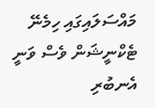މައްސަލައިގައި ހިމެނޭ ޓެކްނީޝަން ވެސް ވަނީ އެނބުރި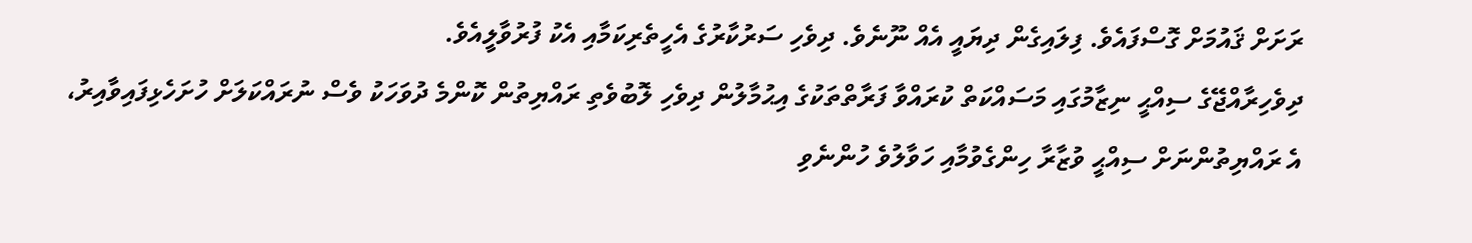ރަށަށް ޤައުމަށް ގޮސްފައެވެ. ފިލައިގެން ދިޔައީ އެއް ނޫނެވެ. ދިވެހި ސަރުކާރުގެ އެހީތެރިކަމާއި އެކު ފުރުވާލީއެވެ.
ދިވެހިރާއްޖޭގެ ސިއްޙީ ނިޒާމުގައި މަސައްކަތް ކުރައްވާ ފަރާތްތަކުގެ އިޙުމާލުން ދިވެހި ލޮބުވެތި ރައްޔިތުން ކޮންމެ ދުވަހަކު ވެސް ނުރައްކަލަށް ހުށަހެޅިފައިވާއިރު، އެ ރައްޔިތުންނަށް ސިއްޙީ ވުޒާރާ ހިންގެވުމާއި ހަވާލުވެ ހުންނެވި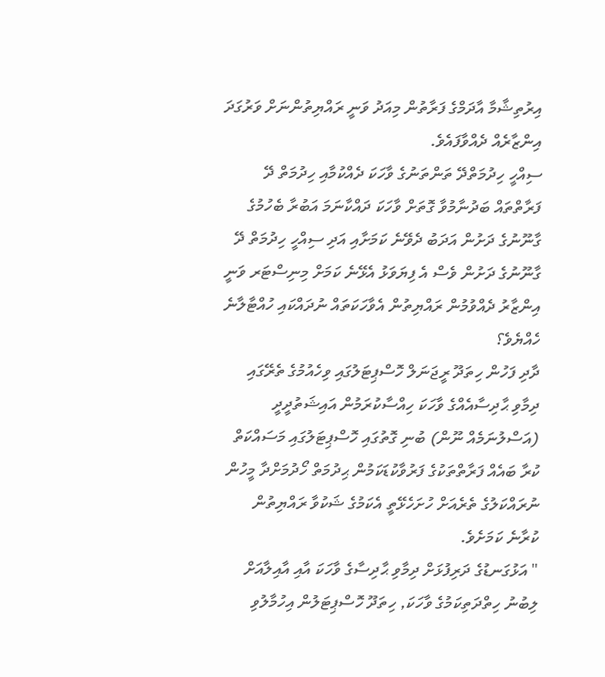އިރުތިޝާމާ އާދަމްގެ ފަރާތުން މިއަދު ވަނީ ރައްޔިތުންނަށް ވަރުގަދަ އިންޒާރެއް ދެއްވާފައެވެ.
ސިއްހީ ހިދުމަތްދޭ ތަންތަނުގެ ވާހަކަ ދެއްކުމާއި ހިދުމަތް ދޭ ފަރާތްތައް ބަދުނާމުވާ ގޮތަށް ވާހަކަ ދައްކާނަމަ އަބުރާ ބެހުމުގެ ގާނޫނުގެ ދަށުން އަދަބު ދެވޭނެ ކަމަށާއި އަދި ސިއްހީ ހިދުމަތް ދޭ ގާނޫނުގެ ދަށުން ވެސް އެ ފިޔަވަޅު އެޅޭނެ ކަމަށް މިނިސްޓަރ ވަނީ އިންޒާރު ދެއްވުމުން ރައްޔިތުން އެވާހަކަތައް ނުދައްކައި ހުއްޓާލާނެ ހެއްޔެވެ؟
ދާދި ފަހުން ހިތަދޫ ރީޖަނަލް ހޮސްޕިޓަލުގައި ވިހެއުމުގެ ތެރޭގައި ދިމާވި ޙާދިސާއެއްގެ ވާހަކަ ހިއްސާކުރަމުން އައިޝަތުދީދީ (އަސްލުނަމެއް ނޫން) ބުނި ގޮތުގައި ހޮސްޕިޓަލުގައި މަސައްކަތް ކުރާ ބައެއް ފަރާތްތަކުގެ ފަރުވާކުޑަކަމުން ޙިދުމަތް ހޯދުމަށްދާ މީހުން ނުރައްކަލުގެ ތެރެއަށް ހުށަހެޅޭތީ އެކަމުގެ ޝަކުވާ ރައްޔިތުން ކުރާނެ ކަމަށެވެ.
" އަޅުގަނޑުގެ ދަރިފުޅަށް ދިމާވި ޙާދިސާގެ ވާހަކަ އާއި އާއިލާއަށް ލިބުނު ހިތްދަތިކަމުގެ ވާހަކަ, ހިތަދޫ ހޮސްޕިޓަލުން އިހުމާލުވި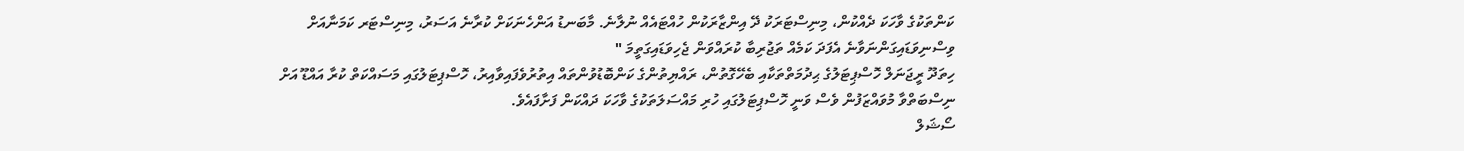ކަންތަކުގެ ވާހަކަ ދެއްކުން، މިނިސްޓަރަކު ދޭ އިންޒާރަކުން ހުއްޓައެއް ނުލާނެ. މާބަނޑު އަންހެނަކަށް ކުރާނެ އަސަރު، މިނިސްޓަރ ކަމަނާއަށް ވިސްނިވަޑައިގަންނަވާނެ އެފަދަ ކަމެއް ތަޖުރިބާ ކުރައްވަން ޖެހިވަޑައިގަތީމަ "
ހިތަދޫ ރީޖަނަލް ހޮސްޕިޓަލުގެ ޙިދުމަތްތަކާއި ބެހޭގޮތުން، ރައްޔިތުންގެ ކަންބޮޑުވުންތައް އިތުރުވެފައިވާއިރު، ހޮސްޕިޓަލުގައި މަސައްކަތް ކުރާ އައްޑޫ އަށް ނިސްބަތްވާ މުވައްޒަފުން ވެސް ވަނީ ހޮސްޕިޓަލުގައި ހުރި މައްސަލަތަކުގެ ވާހަކަ ދައްކަން ފަށާފައެވެ.
ސޯޝަލް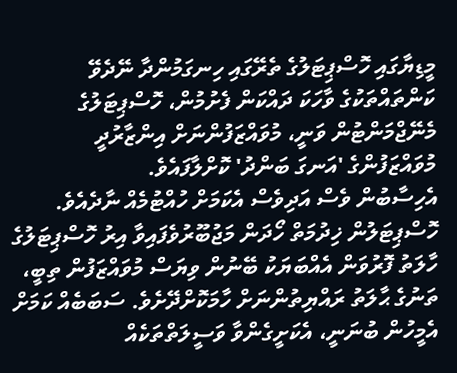މީޑިޔާގައި ހޮސްޕިޓަލުގެ ތެރޭގައި ހިނގަމުންދާ ނޭދެވޭ ކަންތައްތަކުގެ ވާހަކަ ދައްކަން ފެށުމުން، ހޮސްޕިޓަލުގެ މެނޭޖްމަންޓުން ވަނީ، މުވައްޒަފުންނަށް އިންޒާރުދީ މުވައްޒަފުންގެ 'އަނގަ ބަންދު' ކޮށްލާފައެވެ.
އެހިސާބުން ވެސް އަދިވެސް އެކަމަށް ހުއްޓުމެއް ނާދެއެވެ. ހޮސްޕިޓަލުން ޚިދުމަތް ހޯދަން މަޖުބޫރުވެފައިވާ އިރު ހޮސްޕިޓަލުގެ ހާލަތު ފޮރުވަން އެއްބަޔަކު ބޭނުން ވިޔަސް މުވައްޒަފުން ތިބީ، ތަނުގެ ޙާލަތު ރައްޔިތުންނަށް ހާމަކޮށްދޭށެވެ. ސަބަބެއް ކަމަށް އެމީހުން ބުނަނީ، އެކަށީގެންވާ ވަސީލަތްތަކެއް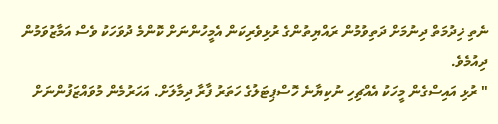ނެތި ޚިދުމަތް ދިނުމަށް ދަތިވުމުން ރައްޔިތުންގެ ރުޅިވެރިކަން އެމީހުންނަށް ކޮންމެ ދުވަހަކު ވެސް އަމާޒުވަމުން ދިއުމެވެ.
" ރުޅި އައިސްގެން މީހަކު އެއްޗިހި ނުކިޔާނެ ހޮސްޕިޓަލުގެ ހަތަރު ފާރާ ދިމާލަށް. އަހަރުމެން މުވައްޒަފުންނަށް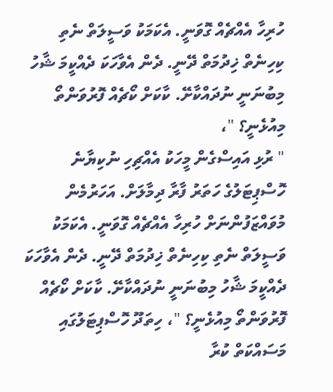ހުރިހާ އެއްޗެއް ގޮވަނީ. އެކަމަކު ވަސީލަތް ނެތި ކިހިނެތް ޚިދުމަތް ދޭނީ. ދެން އެވާހަކަ ދެއްކީމަ ޝާހު މިބުނަނީ ނުދައްކާށޭ. ކާކަށް ކޯޗެއް ފޮރުވަންތޯ މިއުޅެނީ؟ "،
" ރުޅި އައިސްގެން މީހަކު އެއްޗިހި ނުކިޔާނެ ހޮސްޕިޓަލުގެ ހަތަރު ފާރާ ދިމާލަށް. އަހަރުމެން މުވައްޒަފުންނަށް ހުރިހާ އެއްޗެއް ގޮވަނީ. އެކަމަކު ވަސީލަތް ނެތި ކިހިނެތް ޚިދުމަތް ދޭނީ. ދެން އެވާހަކަ ދެއްކީމަ ޝާހު މިބުނަނީ ނުދައްކާށޭ. ކާކަށް ކޯޗެއް ފޮރުވަންތޯ މިއުޅެނީ؟ "، ހިތަދޫ ހޮސްޕިޓަލުގައި މަސައްކަތް ކުރާ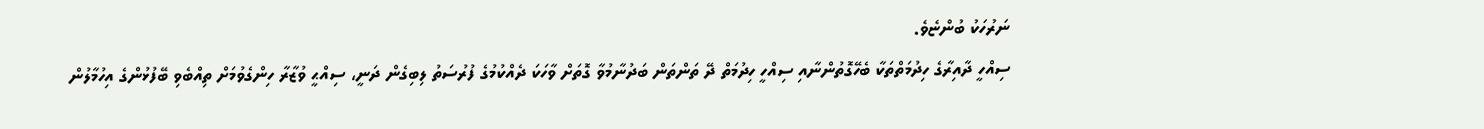ނަރުހަކު ބުންޏެވެ.
ސިއްހީ ދާއިރާގެ ހިދުމަތްތަކާ ބެހޭގޮތުންނާއި ސިއްހީ ހިދުމަތް ދޭ ތަންތަން ބަދުނާމުވާ ގޮތަށް ވާހަކަ ދެއްކުމުގެ ފުރުސަތު ލިބިގެން ދަނީ، ސިއްޙީ ވުޒާރާ ހިންގެވުމަށް ތިއްބެވި ބޭފުޅުންގެ އިހުމާލުން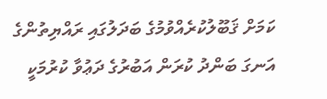ކަމަށް ޤަބޫލުކުރެއްވުމުގެ ބަދަލުގައި ރައްޔިތުންގެ އަނގަ ބަންދު ކުރަން އަބުރުގެ ދަޢުވާ ކުރުމަކީ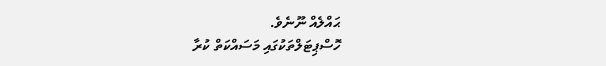ޙައްލެއް ނޫނެވެ.
ހޮސްޕިޓަލްތަކުގައި މަސައްކަތް ކުރާ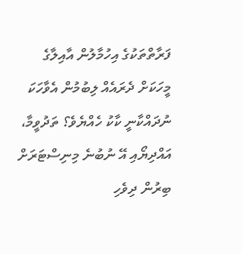ފަރާތްތަކުގެ އިހުމާލުން އާއިލާގެ މީހަކަށް ދެރައެއް ލިބުމުން އެވާހަކަ ނުދައްކާނީ ކާކު ހެއްޔެވެ؟ ތަދުވީމާ، އައްދިޔޯއި އޭ ނުބުނެ މިނިސްޓަރަށް ބިރުން ދިވެހި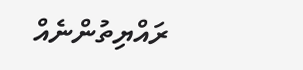ރައްޔިތުންނެއް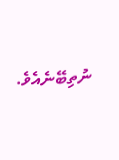ނުތިބޭނެއެވެ.